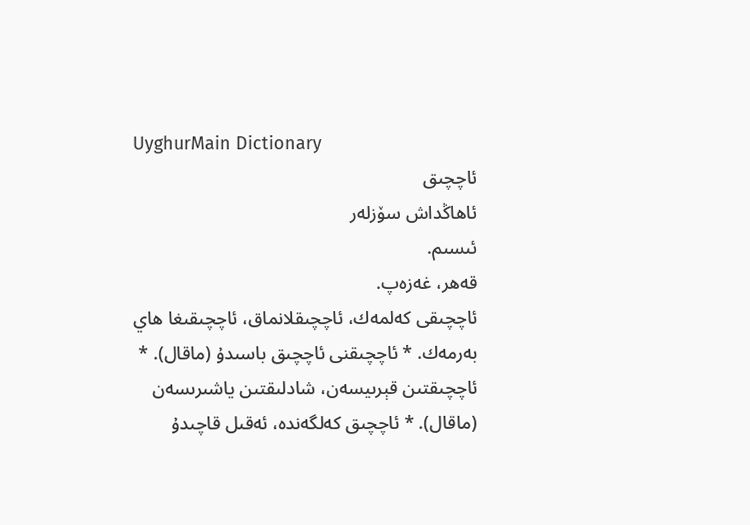UyghurMain Dictionary
ئاچچىق
ئاھاڭداش سۆزلەر
ئىسىم.
قەھر، غەزەپ.
ئاچچىقى كەلمەك، ئاچچىقلانماق، ئاچچىقىغا ھاي بەرمەك. * ئاچچىقنى ئاچچىق باسىدۇ (ماقال). * ئاچچىقتىن قېرىيسەن، شادلىقتىن ياشىرىسەن (ماقال). * ئاچچىق كەلگەندە، ئەقىل قاچىدۇ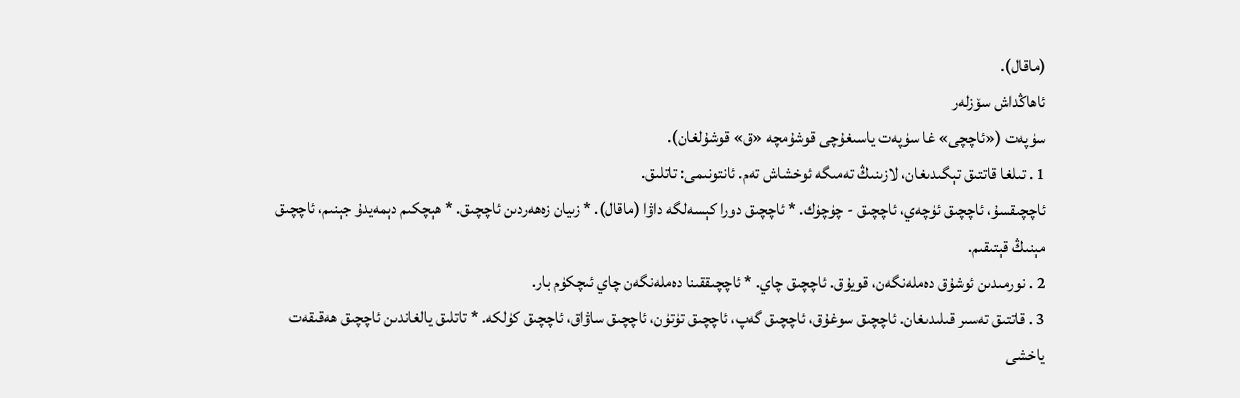(ماقال).
ئاھاڭداش سۆزلەر
سۈپەت («ئاچچى» غا سۈپەت ياسىغۇچى قوشۇمچە «ق» قوشۇلغان).
1 . تىلغا قاتتىق تېگىدىغان، لازىنىڭ تەمىگە ئوخشاش تەم. ئانتونىمى: تاتلىق.
ئاچچىقسۇ، ئاچچىق ئۈچەي، ئاچچىق - چۈچۈك. * ئاچچىق دورا كېسەلگە داۋا (ماقال). * زىيان زەھەردىن ئاچچىق. * ھېچكىم دېمەيدۇ جېنىم، ئاچچىق مېنىڭ قېتىقىم.
2 . نورمىدىن ئوشۇق دەملەنگەن، قويۇق. ئاچچىق چاي. * ئاچچىققىنا دەملەنگەن چاي ئىچكۈم بار.
3 . قاتتىق تەسىر قىلىدىغان. ئاچچىق سوغۇق، ئاچچىق گەپ، ئاچچىق تۈتۈن، ئاچچىق ساۋاق، ئاچچىق كۈلكە. * تاتلىق يالغاندىن ئاچچىق ھەقىقەت ياخشى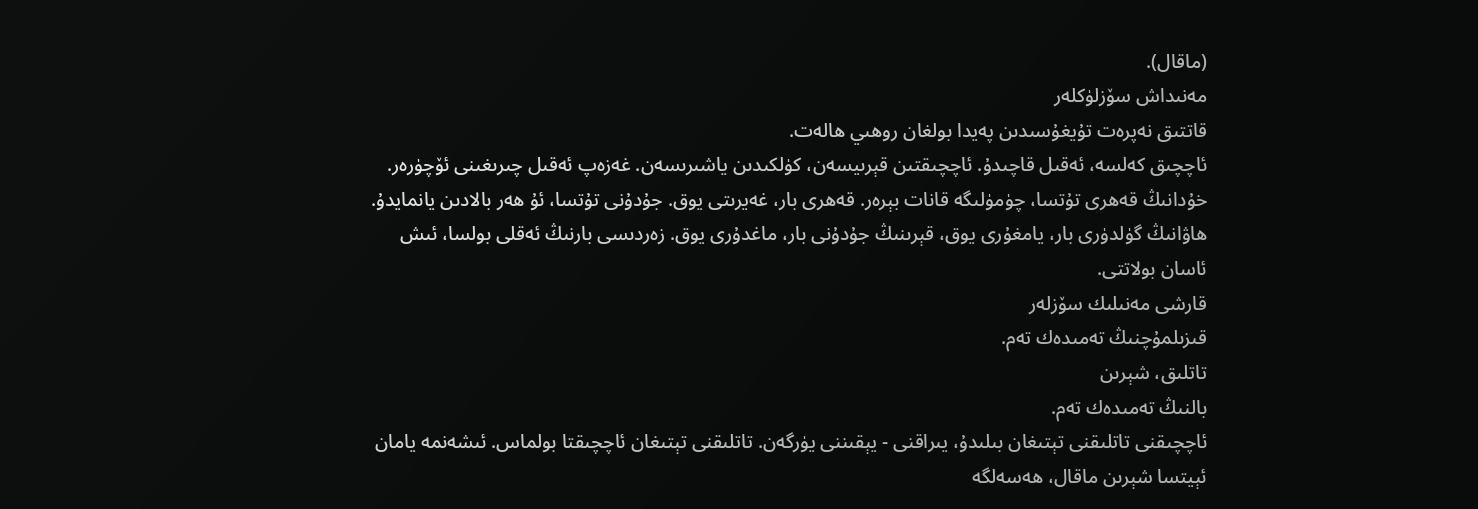(ماقال).
مەنىداش سۆزلۈكلەر
قاتتىق نەپرەت تۇيغۇسىدىن پەيدا بولغان روھىي ھالەت.
ئاچچىق كەلسە، ئەقىل قاچىدۇ. ئاچچىقتىن قېرىيسەن، كۈلكىدىن ياشىرىسەن. غەزەپ ئەقىل چىرىغىنى ئۆچۈرەر. خۇدانىڭ قەھرى تۇتسا، چۈمۈلىگە قانات بېرەر. قەھرى بار، غەيرىتى يوق. جۇدۇنى تۇتسا، ئۇ ھەر بالادىن يانمايدۇ. ھاۋانىڭ گۈلدۈرى بار، يامغۇرى يوق، قېرىنىڭ جۇدۇنى بار، ماغدۇرى يوق. زەردىسى بارنىڭ ئەقلى بولسا، ئىش ئاسان بولاتتى.
قارشى مەنىلىك سۆزلەر
قىزىلمۇچنىڭ تەمىدەك تەم.
تاتلىق، شېرىن
بالنىڭ تەمىدەك تەم.
ئاچچىقنى تاتلىقنى تېتىغان بىلىدۇ، يىراقنى - يېقىننى يۈرگەن. تاتلىقنى تېتىغان ئاچچىقتا بولماس. ئىشەنمە يامان ئېيتسا شېرىن ماقال، ھەسەلگە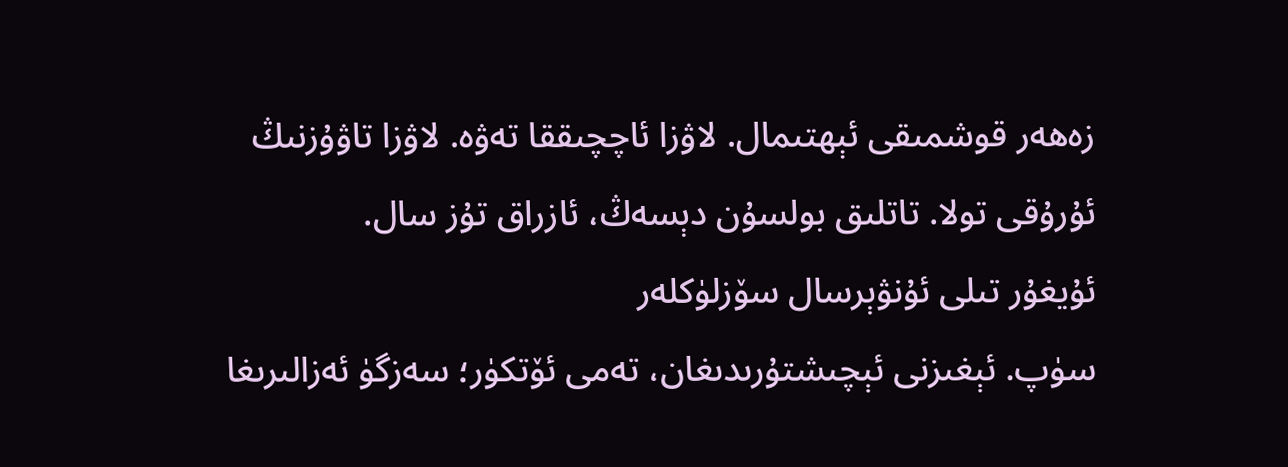زەھەر قوشمىقى ئېھتىمال. لاۋزا ئاچچىققا تەۋە. لاۋزا تاۋۇزنىڭ ئۇرۇقى تولا. تاتلىق بولسۇن دېسەڭ، ئازراق تۇز سال.
ئۇيغۇر تىلى ئۇنۋېرسال سۆزلۈكلەر
سۈپ. ئېغىزنى ئېچىشتۇرىدىغان، تەمى ئۆتكۈر؛ سەزگۈ ئەزالىرىغا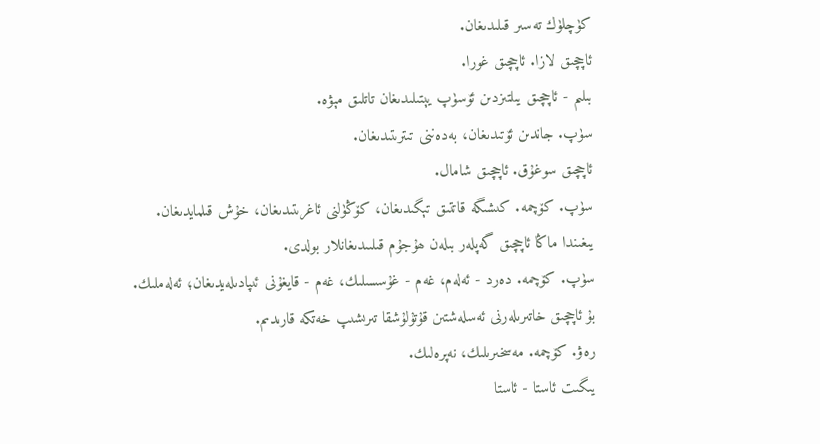كۈچلۈك تەسىر قىلىدىغان.
ئاچچىق لازا. ئاچچىق غورا.
بىلىم - ئاچچىق يىلتىزدىن ئۆسۈپ يېتىلىدىغان تاتلىق مېۋە.
سۈپ. جاندىن ئۆتىدىغان، بەدەننى تىترىتىدىغان.
ئاچچىق سوغۇق. ئاچچىق شامال.
سۈپ. كۆچمە. كىشىگە قاتتىق تېگىدىغان، كۆڭۈلنى ئاغرىتىدىغان، خۇش قىلمايدىغان.
يىغىندا ماڭا ئاچچىق گەپلەر بىلەن ھۇجۇم قىلىىدىغانلار بولدى.
سۈپ. كۆچمە. دەرد - ئەلەم، غەم - غۇسسىلىك، غەم - قايغۇنى ئىپادىلەيدىغان؛ ئەلەملىك.
بۇ ئاچچىق خاتىرىلەرنى ئەسلەشتىن قۇتۇلۇشقا تىرىشىپ خەتكە قارىدىم.
رەۋ. كۆچمە. مەسخىرىلىك، نەپرەلىك.
يىگىت ئاستا - ئاستا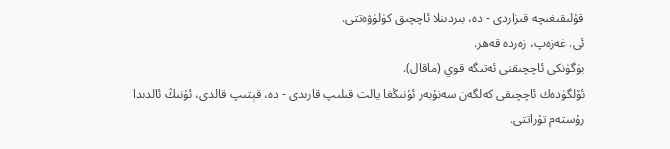قۇلىقىغىچە قىزاردى - دە، بىردىنلا ئاچچىق كۈلۈۋەتتى.
ئى. غەزەپ، زەردە قەھر.
بۈگۈنكى ئاچچىقنى ئەتىگە قوي (ماقال).
ئۆلگۈدەك ئاچچىقى كەلگەن سەنۇبەر ئۇنىڭغا يالت قىلىپ قارىدى - دە، قېتىپ قالدى، ئۇنىڭ ئالدىدا رۇستەم تۇراتتى.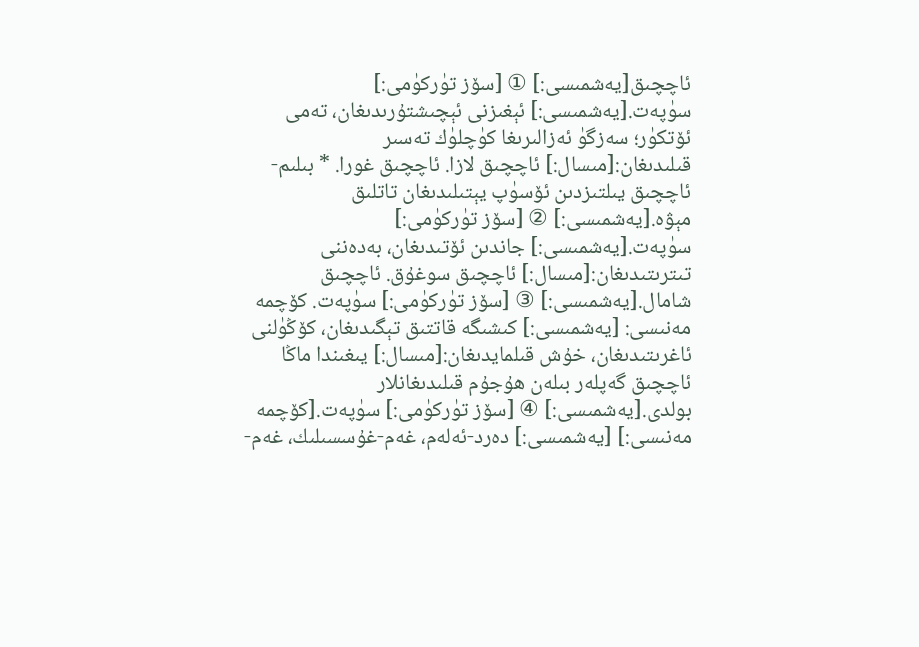ئاچچىق[يەشمىسى:] ① [سۆز تۈركۈمى:] سۈپەت.[يەشمىسى:] ئېغىزنى ئېچىشتۇرىدىغان، تەمى ئۆتكۈر؛ سەزگۈ ئەزالىرىغا كۈچلۈك تەسىر قىلىدىغان:[مىسال:] ئاچچىق لازا. ئاچچىق غورا. * بىلىم-ئاچچىق يىلتىزدىن ئۆسۈپ يېتىلىدىغان تاتلىق مېۋە.[يەشمىسى:] ② [سۆز تۈركۈمى:] سۈپەت.[يەشمىسى:] جاندىن ئۆتىدىغان، بەدەننى تىترىتىدىغان:[مىسال:] ئاچچىق سوغۇق. ئاچچىق شامال.[يەشمىسى:] ③ [سۆز تۈركۈمى:] سۈپەت. كۆچمە مەنىسى: [يەشمىسى:] كىشىگە قاتتىق تېگىدىغان، كۆڭۈلنى ئاغرىتىدىغان، خۇش قىلمايدىغان:[مىسال:] يىغىندا ماڭا ئاچچىق گەپلەر بىلەن ھۇجۇم قىلىدىغانلار بولدى.[يەشمىسى:] ④ [سۆز تۈركۈمى:] سۈپەت.[كۆچمە مەنىسى:] [يەشمىسى:] دەرد-ئەلەم، غەم-غۇسسىلىك، غەم-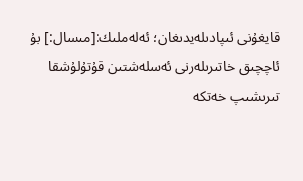قايغۇنى ئىپادىلەيدىغان؛ ئەلەملىك:[مىسال:] بۇ ئاچچىق خاتىرىلەرنى ئەسلەشتىن قۇتۇلۇشقا تىرىشىپ خەتكە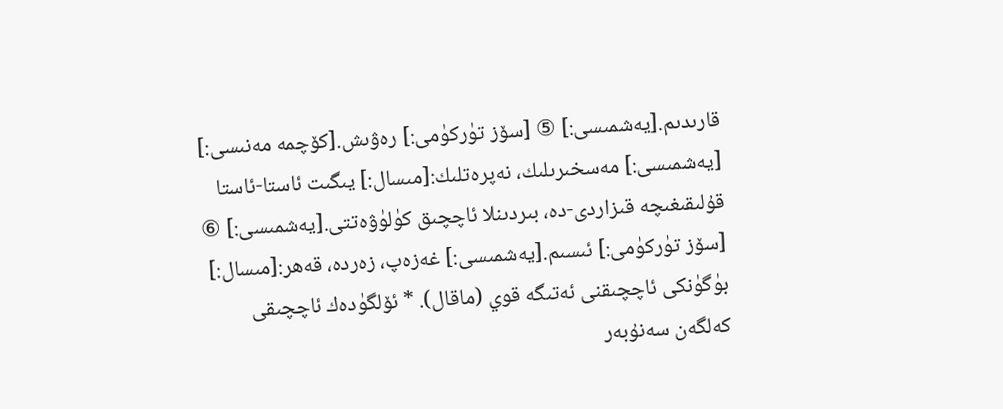قارىدىم.[يەشمىسى:] ⑤ [سۆز تۈركۈمى:] رەۋىش.[كۆچمە مەنىسى:] [يەشمىسى:] مەسخىرىلىك، نەپرەتلىك:[مىسال:] يىگىت ئاستا-ئاستا قۇلىقىغىچە قىزاردى-دە، بىردىنلا ئاچچىق كۈلۈۋەتتى.[يەشمىسى:] ⑥ [سۆز تۈركۈمى:] ئىسىم.[يەشمىسى:] غەزەپ، زەردە، قەھر:[مىسال:] بۈگۈنكى ئاچچىقنى ئەتىگە قوي (ماقال). * ئۆلگۈدەك ئاچچىقى كەلگەن سەنۇبەر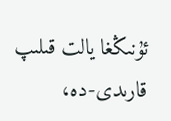ئۇنىڭغا يالت قىلىپ قارىدى-دە،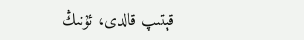قېتىپ قالدى، ئۇنىڭ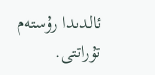ئالدىدا رۇستەم تۇراتتى.